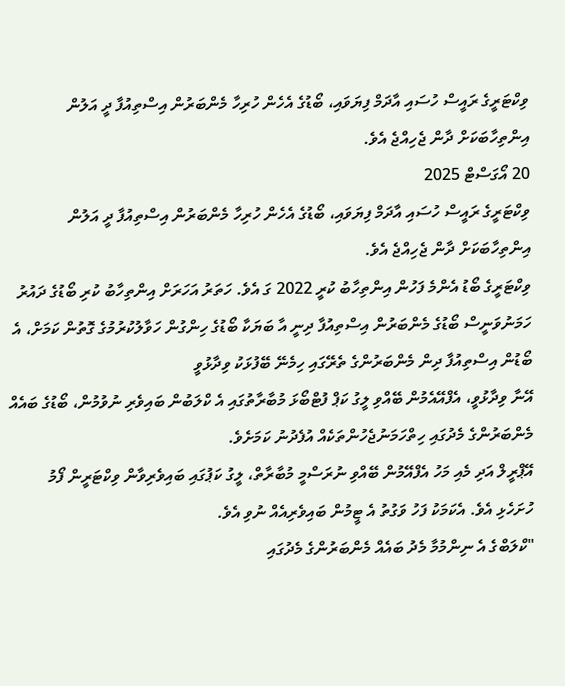ވިކްޓަރީގެ ރައީސް ހުސައި އާދަމް ފިޔަވައި، ބޯޑުގެ އެހެން ހުރިހާ މެންބަރުން އިސްތިއުފާ ދީ އަލުން އިންތިހާބަކަށް ދާން ޖެހިއްޖެ އެވެ.
20 އޯގަސްޓް 2025
ވިކްޓަރީގެ ރައީސް ހުސައި އާދަމް ފިޔަވައި، ބޯޑުގެ އެހެން ހުރިހާ މެންބަރުން އިސްތިއުފާ ދީ އަލުން އިންތިހާބަކަށް ދާން ޖެހިއްޖެ އެވެ.
ވިކްޓަރީގެ ބޯޑު އެންމެ ފަހުން އިންތިހާބު ކުރީ 2022 ގަ އެވެ. ހަތަރު އަހަރަށް އިންތިހާބު ކުރި ބޯޑުގެ ދައުރު ހަމަނުވަނީސް ބޯޑުގެ މެންބަރުން އިސްތިއުފާ ދިނީ އާ ބަޔަކާ ބޯޑުގެ ހިންގުން ހަވާލުކުރުމުގެ ގޮތުން ކަމަށް، އެ ބޯޑުން އިސްތިއުފާ ދިން މެންބަރުންގެ ތެރޭގައި ހިމެނޭ ބޭފުޅަކު ވިދާޅުވީ
އޭނާ ވިދާޅުވީ، އެފްއޭއެމުން ބޭއްވި ލީގު ކަޕް ފުޓްބޯޅަ މުބާރާތުގައި އެ ކްލަބުން ބައިވެރި ނުވުމުން، ބޯޑުގެ ބައެއް މެންބަރުންގެ މެދުގައި ހިތްހަމަނުޖެހުންތަކެއް އުފެދުނު ކަމަށެވެ.
އޭޕްރީލް އަދި މެއި މަހު އެފްއޭމުން ބޭއްވި ނުރަސްމީ މުބާރާތް، ލީގު ކަޕުގައި ބައިވެރިވާން ވިކްޓަރީން ފޯމު ހުށަހެޅި އެވެ. އެކަމަކު ފަހު ވަގުތު އެ ޓީމުން ބައިވެރިއެއް ނުވި އެވެ.
"ކްލަބްގެ އެ ނިންމުމާ މެދު ބައެއް މެންބަރުންގެ މެދުގައި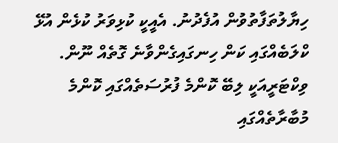ހިޔާލުތަފާތުވުން އުފެދުނު. އެއީކީ ކުޅިވަރު ކުޅެން އުޅޭ ކްލަބެއްގައި ކަން ހިނގައިގެންވާނެ ގޮތެއް ނޫން. ވިކްޓަރީއަކީ ލިބޭ ކޮންމެ ފުރުސަތެއްގައި ކޮންމެ މުބާރާތެއްގައި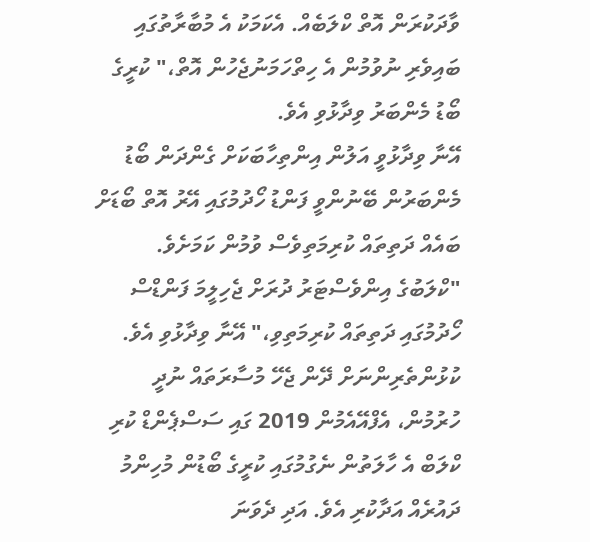ވާދަކުރަން އޮތް ކްލަބެއް. އެކަމަކު އެ މުބާރާތުގައި ބައިވެރި ނުވުމުން އެ ހިތްހަމަނުޖެހުން އޮތް،" ކުރީގެ ބޯޑު މެންބަރު ވިދާޅުވި އެވެ.
އޭނާ ވިދާޅުވީ އަލުން އިންތިހާބަކަށް ގެންދަން ބޯޑު މެންބަރުން ބޭނުންވީ ފަންޑު ހޯދުމުގައި އޭރު އޮތް ބޯޑަށް ބައެއް ދަތިތައް ކުރިމަތިވެސް ވުމުން ކަމަށެވެ.
"ކްލަބުގެ އިންވެސްޓަރު ދުރަށް ޖެހިލީމަ ފަންޑްސް ހޯދުމުގައި ދަތިތައް ކުރިމަތިވި،" އޭނާ ވިދާޅުވި އެވެ.
ކުޅުންތެރިންނަށް ދޭން ޖެހޭ މުސާރަތައް ނުދީ ހުރުމުން، އެފްއޭއެމުން 2019 ގައި ސަސްޕެންޑް ކުރި ކްލަބް އެ ހާލަތުން ނެގުމުގައި ކުރީގެ ބޯޑުން މުހިންމު ދައުރެއް އަދާކުރި އެވެ. އަދި ދެވަނަ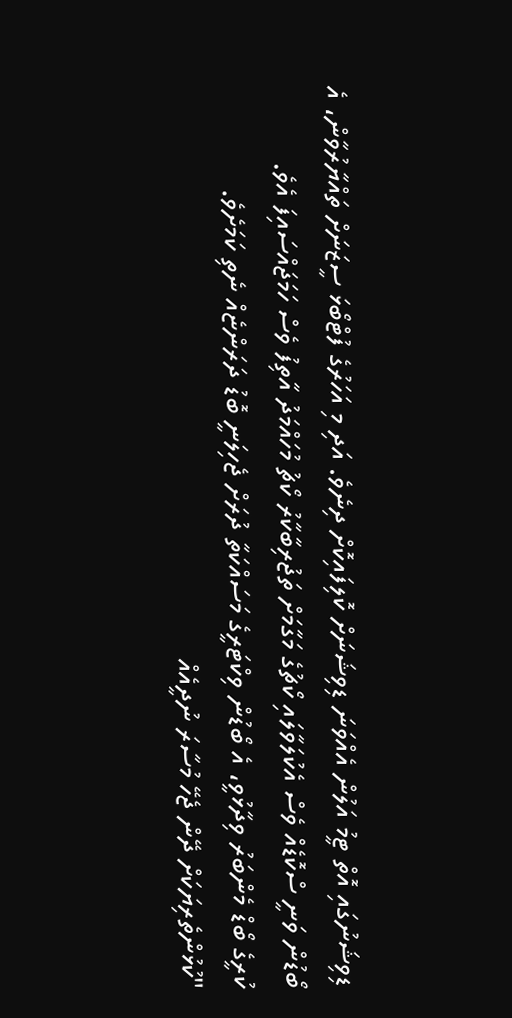ޑިވިޝަނުގައި އޮތް ޓީމު އަލުން އެއްވަނަ ޑިވިޝަނަށް ކޮލިފައިކޮށް ދިނެވެ. އަދި މި އަހަރުގެ ފުޓްބޯޅަ ސީޒަނަށް ތައްޔާރުވާން، އެ ބޯޑުން ވަނީ ސްކޮޑެއް ވެސް އެކުލަވާލައި ކޯޗުގެ މަގާމަށް ތަޖުރިބާކާރު ކޯޗު މުހައްމަދު އާތިފު ވެސް ހަމަޖައްސައިފަ އެވެ.
ކުރީގެ ބޯޑް މެންބަރު ވިދާޅުވީ، އެ ބޯޑުން ވިކްޓަރީގެ މަސައްކަތާ ދުރަށް ޖެހިލަނީ ބޮޑު ދަރަންޏެއް ނެތި ކަމަށެވެ.
"ކުޅުންތެރިޔަކަށް ދޭން ޖެހޭ މުސާރަ ނުދީއެއް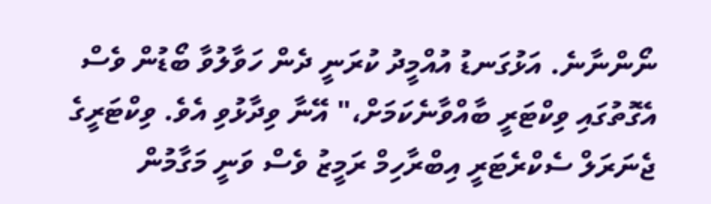ނޯންނާނެ. އަޅުގަނޑު އުއްމީދު ކުރަނީ ދެން ހަވާލުވާ ބޯޑުން ވެސް އެގޮތުގައި ވިކްޓަރީ ބާއްވާނެކަމަށް،" އޭނާ ވިދާޅުވި އެވެ. ވިކްޓަރީގެ ޖެނަރަލް ސެކްރެޓަރީ އިބްރާހިމް ރަމީޒު ވެސް ވަނީ މަގާމުން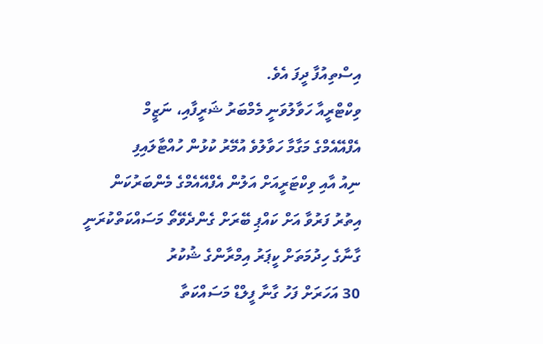އިސްތިއުފާ ދީފަ އެވެ.
ވިކްޓްރީއާ ހަވާލުވަނީ މެމްބަރު ޝަރީފާއި، ނަޒީމް
އެފްއޭއެމްގެ މަގާމާ ހަވާލުވެ އުމޭރު ކުޅުން ހުއްޓާލައިފި
ނިއު އާއި ވިކްޓަރީއަށް އަލުން އެފްއޭއެމްގެ މެންބަރުކަން
އިތުރު ފަރުވާ އަށް ކައްޕި ބޭރަށް ގެންދެވޭތޯ މަސައްކަތްކުރަނީ
ގާނާގެ ހިދުމަތަށް ކީޕަރު އިމްރާންގެ ޝުކުރު
30 އަހަރަށް ފަހު ގާނާ ފީލްޑް މަސައްކަތާ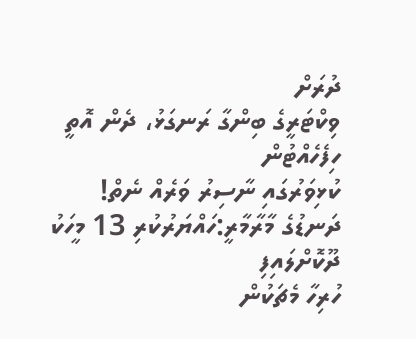ދުރަށް
ވިކްޓަރީގެ ބިންގާ ރަނގަޅު، ދެން އޮތީ ހިފެހެއްޓުން
ކުޅިވަރުގައި ނާސިރު ވަރެއް ނެތް!
ދަނޑުގެ މާރާމާރީ:ހައްޔަރުކުރި 13 މީހަކު ދޫކޮށްލައިފި
ހުރިހާ މެޗަކުން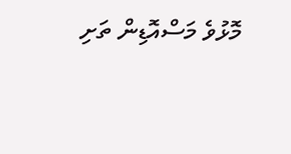މޮޅުވެ މަސްއޮޑިން ތަށި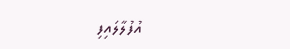އުފުލާލައިފި